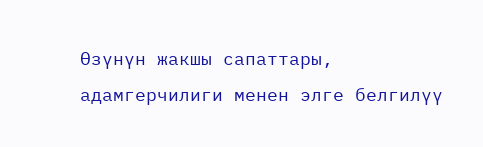Өзүнүн жакшы сапаттары, адамгерчилиги менен элге белгилүү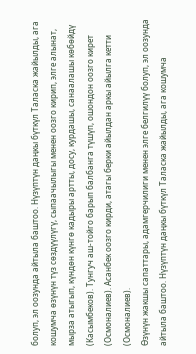болуп, эл оозунда айтыла баштоо. Нүзүптүн даңкы бүткүл Таласка жайылды, ага кошумча өзүнүн түз сөздүүлүгү, сыпаачылыгы менен оозго кирип, элге алынат, мырза атыгып, күндөн күнгө кадыры артты, досу, курдашы, санаалашы көбөйдү (Касымбеков). Тунгуч аш-тойго барып балбанга түшүп, ошондон оозго кирет (Осмоналиев). Асанбек оозго кирди, атагы берки айылдан аркы айылга кетти (Осмоналиев).
Өзүнүн жакшы сапаттары, адамгерчилиги менен элге белгилүү болуп, эл оозунда айтыла баштоо. Нүзүптүн даңкы бүткүл Таласка жайылды, ага кошумча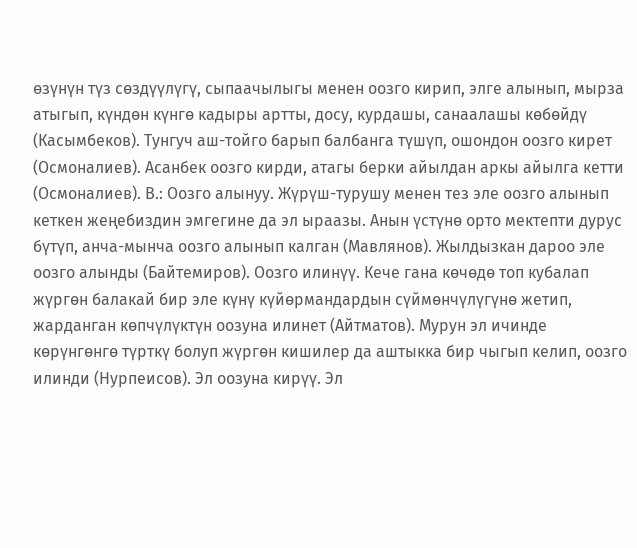өзүнүн түз сөздүүлүгү, сыпаачылыгы менен оозго кирип, элге алынып, мырза атыгып, күндөн күнгө кадыры артты, досу, курдашы, санаалашы көбөйдү (Касымбеков). Тунгуч аш-тойго барып балбанга түшүп, ошондон оозго кирет (Осмоналиев). Асанбек оозго кирди, атагы берки айылдан аркы айылга кетти (Осмоналиев). В.: Оозго алынуу. Жүрүш-турушу менен тез эле оозго алынып кеткен жеңебиздин эмгегине да эл ыраазы. Анын үстүнө орто мектепти дурус бүтүп, анча-мынча оозго алынып калган (Мавлянов). Жылдызкан дароо эле оозго алынды (Байтемиров). Оозго илинүү. Кече гана көчөдө топ кубалап жүргөн балакай бир эле күнү күйөрмандардын сүймөнчүлүгүнө жетип, жарданган көпчүлүктүн оозуна илинет (Айтматов). Мурун эл ичинде көрүнгөнгө түрткү болуп жүргөн кишилер да аштыкка бир чыгып келип, оозго илинди (Нурпеисов). Эл оозуна кирүү. Эл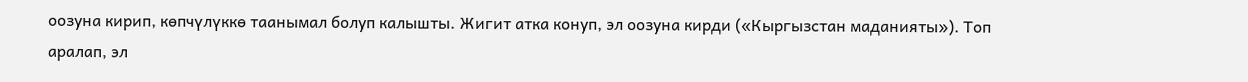оозуна кирип, көпчүлүккө таанымал болуп калышты. Жигит атка конуп, эл оозуна кирди («Кыргызстан маданияты»). Топ аралап, эл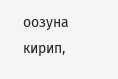оозуна кирип,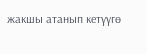жакшы атанып кетүүгө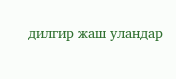дилгир жаш уландар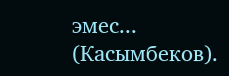эмес... (Касымбеков).